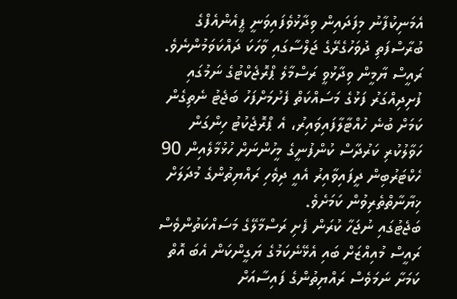އެމަނިކުފާނު މިފަދައިން ވިދާޅުވެފައިވަނީ ޕީއެންއެފްގެ ބުރާސްފަތި ދުވަހުގެރޭގެ ޖަލްސާގައި ވާހަކަ ދައްކަވަމުންނެވެ.
ރައީސް ޔާމީން ވިދާޅުވީ ރަސްމާލެ ޕްރޮޖެކްޓުގެ ނަމުގައި ފުށިދިއްގަރު ފަޅުގެ މަސައްކަތް ފެށުމަށްފަހު ބަޖެޓު ނެތިގެން ކަމަށް ބުނެ ހުއްޓާލާފައިވައިރު، އެ ޕްރޮޖެކުޓު ހިންގަން ހަވާލުކުރި ކަރުދާސް ކުންފުނީގެ މީހުންނަށް ހުޅުމާލެއިން 90 ހެކްޓަރުބިން ދީފައިވާއިރު އެއީ ދިވެހި ރައްޔިތުންގެ މުދަލަށް ޚިޔާނާތްތެރިވުން ކަމަށެވެ.
ބަޖެޓުގައި ނުޖަހާ ކުރަން ފެށި ރަސްމާލޭގެ މަސައްކަތުންވެސް ރައީސް މުއިއްޒަށް ބައި އެޅޭނެކަމުގެ ޔަގީންކަން އެބަ އޮތް ކަމަށާ ނަމަވެސް ރައްޔިތުންގެ ފައިސާއަށް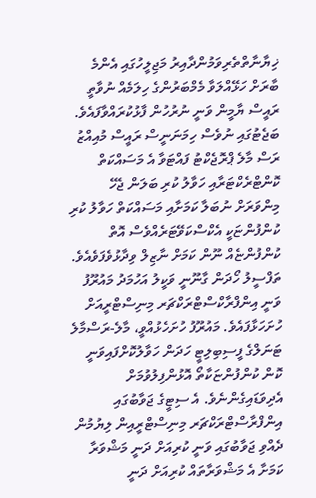ޚިޔާނާތްތެރިވަމުންދާއިރު މަޖިލީހުގައި އެންމެ ބާރަށް ހަޅޭއްލަވާ މެމްބަރުންގެ ހިލަމެއް ނުވާތީ ރައީސް ޔާމީން ވަނީ ނުރުހުން ފާޅުކުރައްވާފައެވެ.
ބަޖެޓުގައި ނުވެސް ހިމަނަނީސް ރައީސް މުއިއްޒު ރަސް މާލެ ޕްރޮޖެކްޓު ފައްޓަވާ އެ މަސައްކަތް ކޮންޓްރެކްޓަރާއި ހަވާލު ކުރި ބަލަން ޖެހޭ މިންވަރަށް ނުބަލާ ކަމަށާއި މަސައްކަތް ހަވާލު ކުރި ކުންފުންޏަކީ އެކްސްކަވޭޓަރެއްވެސް އޮތް ކުންފުންޏެއް ނޫން ކަމަށް ނާޒިލް ވިދާޅުވެފަވެއެވެ.
ތަފްސީލު ހޯދަން ގާނޫނީ ވަކީލު އަހުމަދު މައުރޫފު ވަނީ އިންފްރާކްސްޓްރަކްޗަރ މިނިސްޓްރީއަށް ހުށަހަޅާފައެވެ. މައުރޫފު ހުށަހެޅުއްވީ، މާލެ-ރަސްމާލެ ޓަނަލްގެ ފީސިބިލިޓީ ހަދަން ހަވާލުކޮށްފައިވަނީ ކޮން ކުންފުންޏަކާތޯ އޮޅުންފިލުވުމަށް އެދިވަޑައިގެންނެވެ. އެ ސިޓީގެ ޖަވާބުގައި އިންފްރާސްޓްރަކްޗަރ މިނިސްޓްރީއިން ލިޔުމުން ދެއްވި ޖަވާބުގައި ވަނީ ކުރިއަށް ދަނީ މަޝްވަރާ ކަމަށާ އެ މަޝްވަރާތައް ކުރިއަށް ދަނީ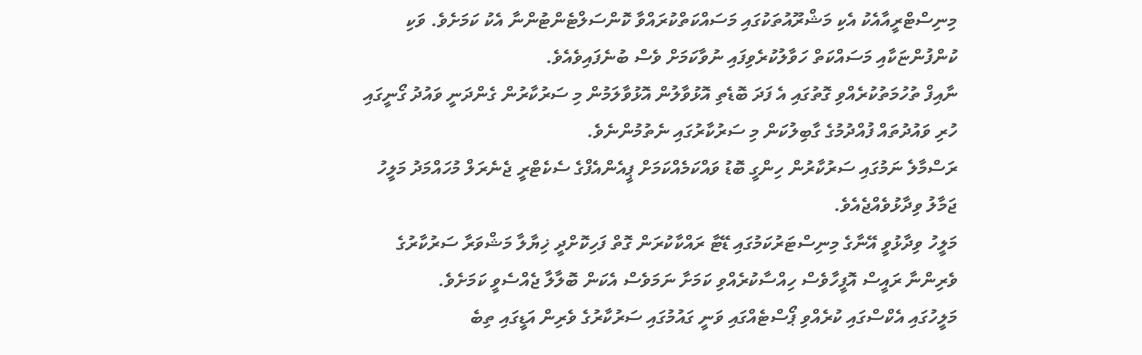މިނިސްޓްރީއާއެކު އެކި މަޝްރޫއުތަކުގައި މަސައްކަތްކުރައްވާ ކޮންސަލްޓެންޓުންނާ އެކު ކަމަށެވެ. ވަކި ކުންފުންޏަކާއި މަސައްކަތް ހަވާލުކުރެވިފައި ނުވާކަމަށް ވެސް ބުނެފައިވެއެވެ.
ނާއިފް ތުހުމަތުކުރެއްވި ގޮތުގައި އެ ފަދަ ބޮޑެތި އޮޅުވާލުން އޮޅުވާލަމުން މި ސަރުކާރުން ގެންދަނީ ވައުދު ގޯނީގައި ހުރި ވައުދުތައް ފުއްދުމުގެ ގާބިލުކަން މި ސަރުކާރުގައި ނެތުމުންނެވެ.
ރަސްމާލެ ނަމުގައި ސަރުކާރުން ހިންގީ ބޮޑު ވައްކަމެއްކަމަށް ޕީއެންއެފްގެ ސެކެޓްރީ ޖެނެރަލް މުހައްމަދު މަލީހު ޖަމާލު ވިދާޅުވެއްޖެއެވެ.
މަލީހު ވިދާޅުވީ އޭނާގެ މިނިސްޓަރުކަމުގައި ޑޭޓާ ރައްކާކުރަން ގޮތް ފަހިކޮށްދީ ޚިޔާލާ މަޝްވަރާ ސަރުކާރުގެ ވެރިންނާ ރައީސް އޮފީހާވެސް ހިއްސާކުރެއްވި ކަމަށާ ނަމަވެސް އެކަން ބޮލާލާ ޖެއްސެވީ ކަމަށެވެ.
މަލީހުގައި އެކްސްގައި ކުރެއްވި ޕޯސްޓެއްގައި ވަނީ ގައުމުގައި ސަރުކާރުގެ ވެރިން އަޑީގައި ތިބެ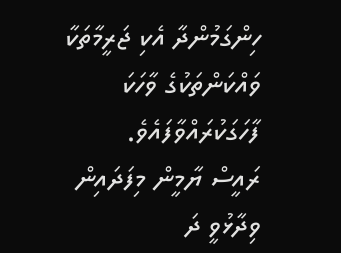ހިންގަމުންދާ އެކި ޖަރީމާތަކާ ވައްކަންތަކުގެ ވާހަކަ ފާހަގަކުރައްވާފައެވެ.
ރައީސް ޔާމީން މިފަދައިން ވިދާޅުވީ ދަ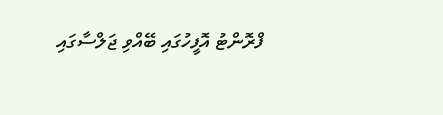ފްރޮންޓު އޮފީހުގައި ބޭއްވި ޖަލްސާގައި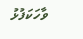ވާހަކަފުޅު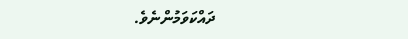ދައްކަވަމުންނެވެ.